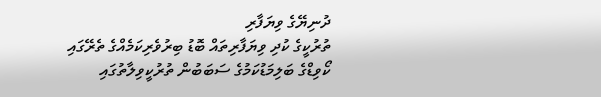ދުނިޔޭގެ ވިޔަފާރި
ތުރުކީގެ ކުދި ވިޔަފާރިތައް ބޮޑު ބިރުވެރިކަމެއްގެ ތެރޭގައި
ކޯވިޑްގެ ބަލިމަޑުކަމުގެ ސަބަބުން ތުރުކީވިލާތުގައި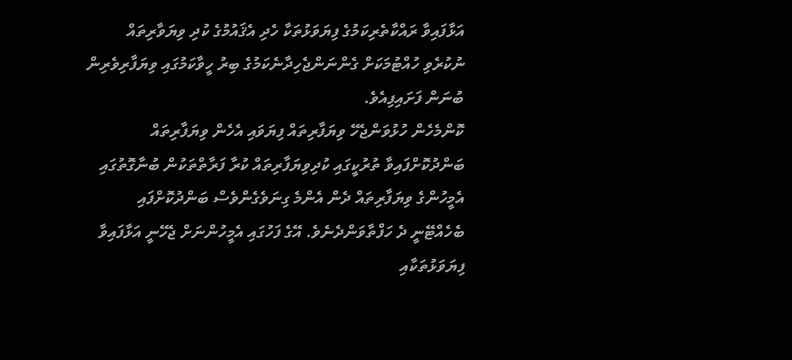އަޅާފައިވާ ރައްކާތެރިކަމުގެ ފިޔަވަޅުތަކާ ހެދި އެޤައުމުގެ ކުދި ވިޔަވާރިތައް ނުކުރެވި ހުއްޓުމަކަށް ގެންނަންޖެހިދާނެކަމުގެ ބިރު ހީވާކަމުގައި ވިޔަފާރިވެރިން ބުނަން ފަށައިފިއެވެ.
ކޮންމެހެން ހުޅުވަންޖެހޭ ވިޔަފާރިތައް ފިޔަވައި އެހެން ވިޔަފާރިތައް ބަންދުކޮށްފައިވާ ތުރުކީގައި ކުދިވިޔަފާރިތައް ކުރާ ފަރާތްތަކުން ބުނާގޮތުގައި އެމީހުންގެ ވިޔަފާރިތައް ދެން އެންމެ ގިނަވެގެންވެސް ބަންދުކޮށްފައި ބެހެއްޓޭނީ ދެ ހަފްތާވަންދެނެވެ. އޭގެ ފަހުގައި އެމީހުންނަށް ޖެހޭނީ އަޅާފައިވާ ފިޔަވަޅުތަކާއި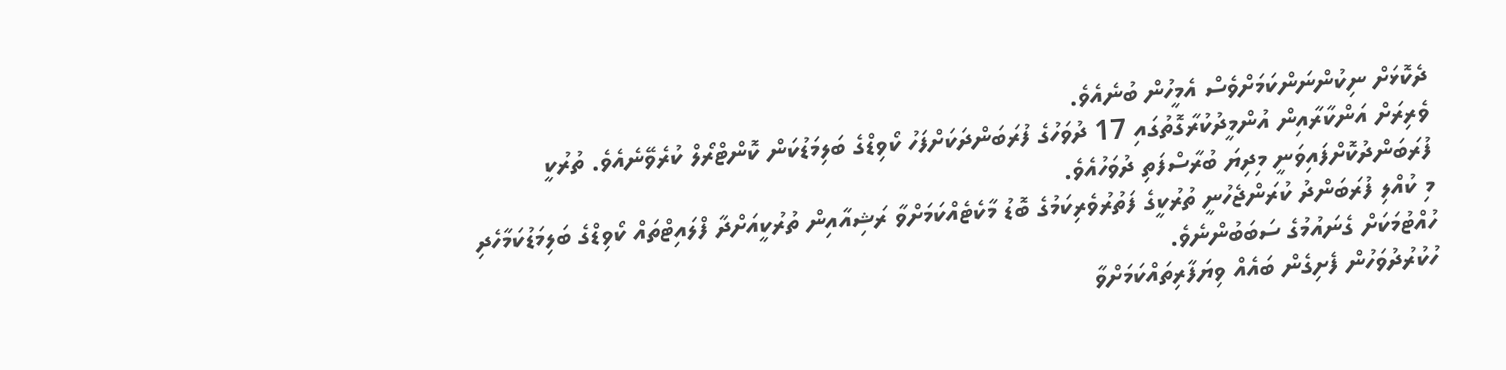ދެކޮޅަށް ނިކުންނަންކަމަށްވެސް އެމީހުން ބުނެއެވެ.
ވެރިރަށް އަންކާރާއިން އުންމީދުކުރާގޮތުގައި 17 ދުވަހުގެ ފުރަބަންދަކަށްފަހު ކޯވިޑްގެ ބަލިމަޑުކަން ކޮންޓްރޯލް ކުރެވޭނެއެވެ. ތުރުކީ ފުރަބަންދުކޮށްފައިވަނީ މިދިޔަ ބުރާސްފަތި ދުވަހުއެވެ.
މި ކުއްލި ފުރަބަންދު ކުރަންޖެހުނީ ތުރުކީގެ ފަތުރުވެރިކަމުގެ ބޮޑު މާކެޓެއްކަމަށްވާ ރަޝިއާއިން ތުރުކީއަށްދާ ފްލައިޓްތައް ކޯވިޑްގެ ބަލިމަޑުކަމާހެދި ހުއްޓުމަކަށް ގެނައުމުގެ ސަބަބުންނެވެ.
ހުކުރުދުވަހުން ފެށިގެން ބައެއް ވިޔަފާރިތައްކަމަށްވާ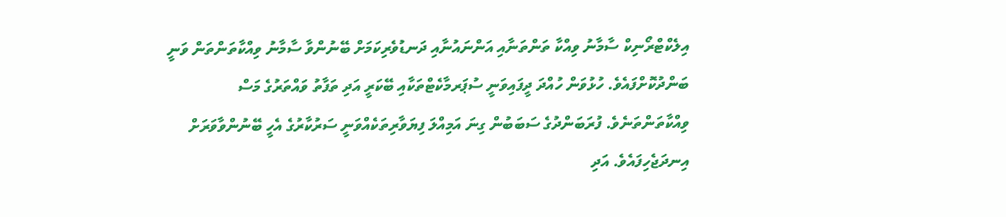އިލެކްޓްރޯނިކް ސާމާނު ވިއްކާ ތަންތަނާއި އަންނައުނާއި ދަނޑުވެރިކަމަށް ބޭނުންވާ ސާމާނު ވިއްކާތަންތަން ވަނީ ބަންދުކޮށްފައެވެ. ހުޅުވަން ހުއްދަ ދީފައިވަނީ ސުޕަރމާކެޓްތަކާއި ބޭކަރީ އަދި ތަފާތު ވައްތަރުގެ މަސް ވިއްކާތަންތަނެވެ. ފުރަބަންދުގެ ސަބަބުން ގިނަ އަމިއްލަ ފިޔަވާރިތަކެއްވަނީ ސަރުކާރުގެ އެހީ ބޭނުންވާވަރަށް އިނދަޖެހިފައެވެ. އަދި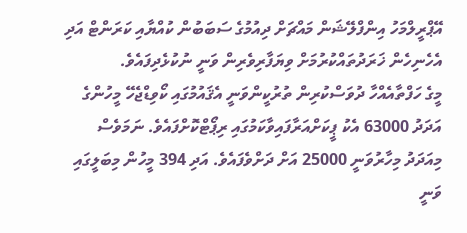އޭޕްރީލްމަހު އިންފްލޭޝަން މައްޗަށް ދިއުމުގެ ސަބަބުން ކުއްޔާއި ކަރަންޓް އަދި އެހެނިހެން ޚަރަދުތައްކުރުމަށް ވިޔަފާރިވެރިން ވަނީ ނުކުޅެދިފައެވެ.
މީގެ ހަފްތާއެއްހާ ދުވަސްކުރިން ތުރުކީންވަނީ އެޤައުމުގައި ކޯވިޑްޖެހޭ މީހުންގެ އަދަދު 63000 އެކު ޕީކަށްއަރާފައިވާކަމުގައި ރިޕޯޓްކޮށްފައެވެ. ނަމަވެސް މިއަދަދު މިހާރުވަނީ 25000 އަށް ދަށްވެފައެވެ. އަދި 394 މީހުން މިބަލީގައި ވަނީ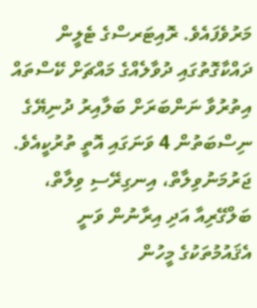މަރުވެފައެވެ. ރޮއިޓަރސްގެ ޓެލީން ދައްކާގޮތުގައި ދުވާލެއްގެ މައްޗަށް ކޭސްތައް އިތުރުވާ ނަންބަރަށް ބަލާއިރު ދުނިޔޭގެ ނިސްބަތުން 4 ވަނަގައި އޮތީ ތުރުކީއެވެ. ޖަރުމަނުވިލާތް، އިނގިރޭސި ވިލާތް، ބަލްގޭރިއާ އަދި އިރާނުން ވަނީ އެޤައުމުތަކުގެ މީހުން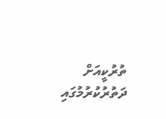ތުރުކީއަށް ދަތުރުކުރުމުގައި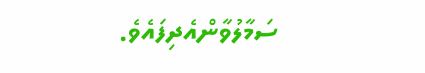ސަމާލުވާންއެދިފައެވެ.